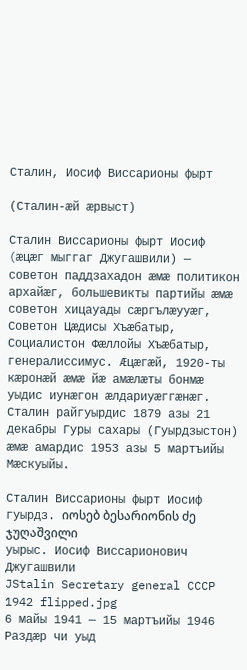Сталин, Иосиф Виссарионы фырт

(Сталин-æй æрвыст)

Сталин Виссарионы фырт Иосиф (æцæг мыггаг Джугашвили) — советон паддзахадон æмæ политикон архайæг, большевикты партийы æмæ советон хицауады сæргълæууæг, Советон Цæдисы Хъæбатыр, Социалистон Фæллойы Хъæбатыр, генералиссимус. Æцæгæй, 1920-ты кæронæй æмæ йæ амæлæты бонмæ уыдис иунæгон æлдариуæггæнæг. Сталин райгуырдис 1879 азы 21 декабры Гуры сахары (Гуырдзыстон) æмæ амардис 1953 азы 5 мартъийы Мæскуыйы.

Сталин Виссарионы фырт Иосиф
гуырдз. იოსებ ბესარიონის ძე ჯუღაშვილი
уырыс. Иосиф Виссарионович Джугашвили
JStalin Secretary general CCCP 1942 flipped.jpg
6 майы 1941 — 15 мартъийы 1946
Раздæр чи уыд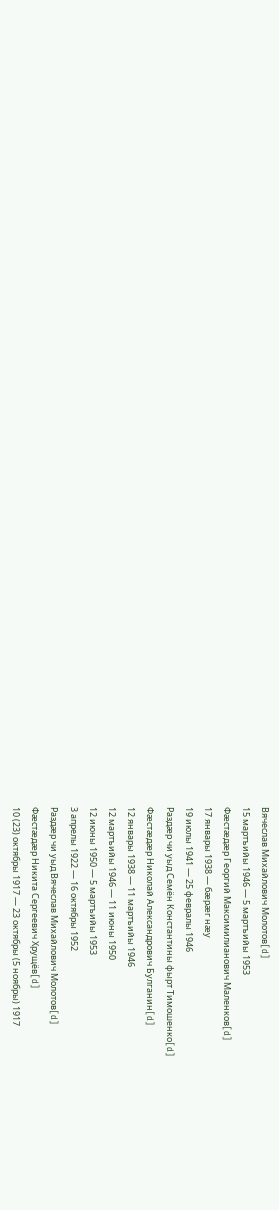Вячеслав Михайлович Молотов[d]
15 мартъийы 1946 — 5 мартъийы 1953
Фæстæдæр Георгий Максимилианович Маленков[d]
17 январы 1938 — бæрæг нæу
19 июлы 1941 — 25 февралы 1946
Раздæр чи уыд Семён Константины фырт Тимошенко[d]
Фæстæдæр Николай Александрович Булганин[d]
12 январы 1938 — 11 мартъийы 1946
12 мартъийы 1946 — 11 июны 1950
12 июны 1950 — 5 мартъийы 1953
3 апрелы 1922 — 16 октябры 1952
Раздæр чи уыд Вячеслав Михайлович Молотов[d]
Фæстæдæр Никита Сергеевич Хрущёв[d]
10 (23) октябры 1917 — 23 октябры (5 ноябры) 1917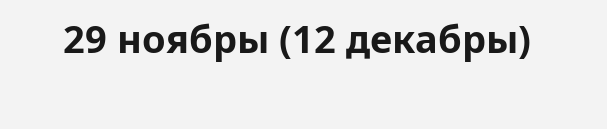29 ноябры (12 декабры)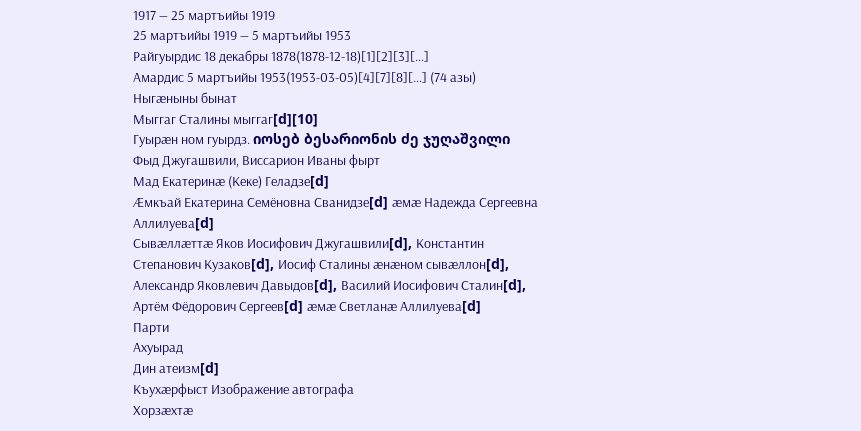1917 — 25 мартъийы 1919
25 мартъийы 1919 — 5 мартъийы 1953
Райгуырдис 18 декабры 1878(1878-12-18)[1][2][3][…]
Амардис 5 мартъийы 1953(1953-03-05)[4][7][8][…] (74 азы)
Ныгæныны бынат
Мыггаг Сталины мыггаг[d][10]
Гуырæн ном гуырдз. იოსებ ბესარიონის ძე ჯუღაშვილი
Фыд Джугашвили, Виссарион Иваны фырт
Мад Екатеринæ (Кеке) Геладзе[d]
Æмкъай Екатерина Семёновна Сванидзе[d] æмæ Надежда Сергеевна Аллилуева[d]
Сывæллæттæ Яков Иосифович Джугашвили[d], Константин Степанович Кузаков[d], Иосиф Сталины æнæном сывæллон[d], Александр Яковлевич Давыдов[d], Василий Иосифович Сталин[d], Артём Фёдорович Сергеев[d] æмæ Светланæ Аллилуева[d]
Парти
Ахуырад
Дин атеизм[d]
Къухæрфыст Изображение автографа
Хорзæхтæ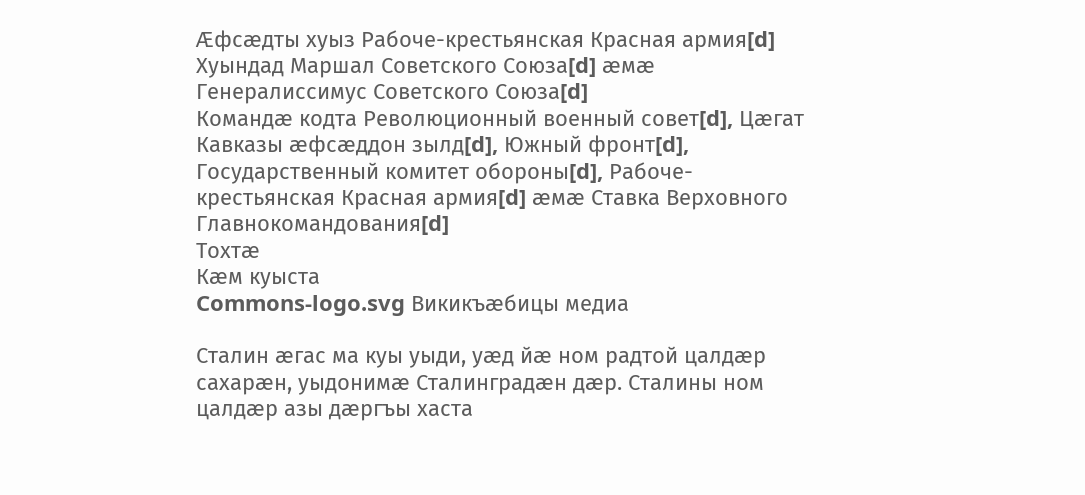Æфсæдты хуыз Рабоче-крестьянская Красная армия[d]
Хуындад Маршал Советского Союза[d] æмæ Генералиссимус Советского Союза[d]
Командæ кодта Революционный военный совет[d], Цæгат Кавказы æфсæддон зылд[d], Южный фронт[d], Государственный комитет обороны[d], Рабоче-крестьянская Красная армия[d] æмæ Ставка Верховного Главнокомандования[d]
Тохтæ
Кæм куыста
Commons-logo.svg Викикъæбицы медиа

Сталин æгас ма куы уыди, уæд йæ ном радтой цалдæр сахарæн, уыдонимæ Сталинградæн дæр. Сталины ном цалдæр азы дæргъы хаста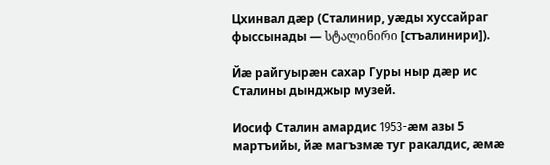Цхинвал дæр (Сталинир, уæды хуссайраг фыссынады — სტალინირი [стъалинири]).

Йæ райгуырæн сахар Гуры ныр дæр ис Сталины дынджыр музей.

Иосиф Сталин амардис 1953-æм азы 5 мартъийы, йæ магъзмæ туг ракалдис, æмæ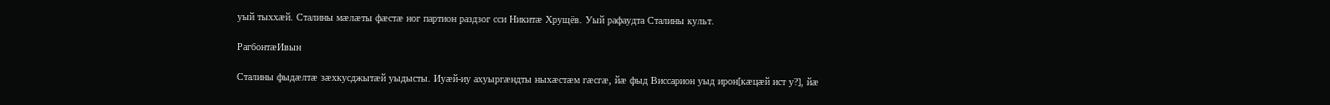уый тыххæй. Сталины мæлæты фæстæ ног партион раздзог сси Никитæ Хрущёв. Уый рафаудта Сталины культ.

РагбонтæИвын

Сталины фыдæлтæ зæхкусджытæй уыдысты. Иуæй-иу ахуыргæндты ныхæстæм гæсгæ, йæ фыд Виссарион уыд ирон[кæцæй ист у?], йæ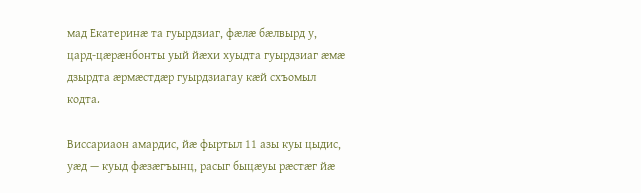мад Екатеринæ та гуырдзиаг, фæлæ бæлвырд у, цард-цæрæнбонты уый йæхи хуыдта гуырдзиаг æмæ дзырдта æрмæстдæр гуырдзиагау кæй схъомыл кодта.

Виссариаон амардис, йæ фыртыл 11 азы куы цыдис, уæд — куыд фæзæгъынц, расыг быцæуы рæстæг йæ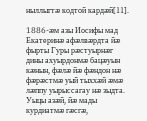ныллыгтæ кодтой кардæй[11].

1886-æм азы Иосифы мад Екатеринæ афæлвæрдта йæ фырты Гуры рæстуырнæг дины ахуырдонмæ бацæуын кæнын, фæлæ йæ фæндон нæ фæрæстмæ уый тыххæй æмæ лæппу уырыссагау нæ зыдта. Уыцы азæй, йæ мады курдиатмæ гæсгæ,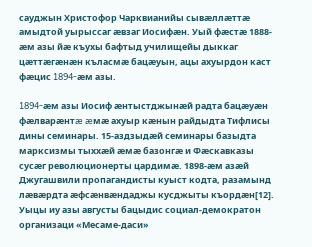сауджын Христофор Чарквианийы сывæллæттæ амыдтой уырыссаг æвзаг Иосифæн. Уый фæстæ 1888-æм азы йæ къухы бафтыд училищейы дыккаг цæттæгæнæн къласмæ бацæуын, ацы ахуырдон каст фæцис 1894-æм азы.

1894-æм азы Иосиф æнтыстджынæй радта бацæуæн фæлварæнтæ æмæ ахуыр кæнын райдыдта Тифлисы дины семинары. 15-аздзыдæй семинары базыдта марксизмы тыххæй æмæ базонгæ и Фæскавказы сусæг революционерты цардимæ. 1898-æм азæй Джугашвили пропагандисты куыст кодта, разамынд лæвæрдта æфсæнвæндаджы кусджыты къордæн[12]. Уыцы иу азы августы бацыдис социал-демократон организаци «Месаме-даси»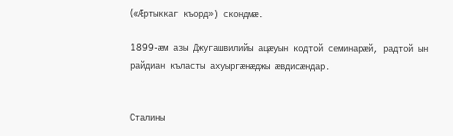(«Æртыккаг къорд») скондмæ.

1899-æм азы Джугашвилийы ацæуын кодтой семинарæй, радтой ын райдиан къласты ахуыргæнæджы æвдисæндар.


Сталины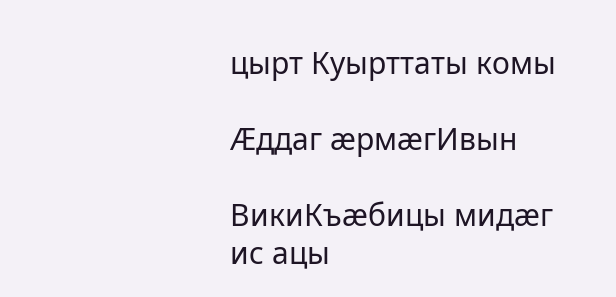цырт Куырттаты комы

Æддаг æрмæгИвын

ВикиКъæбицы мидæг ис ацы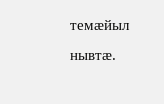темæйыл нывтæ.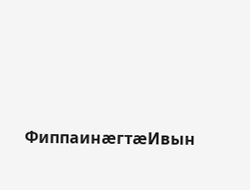ФиппаинæгтæИвын